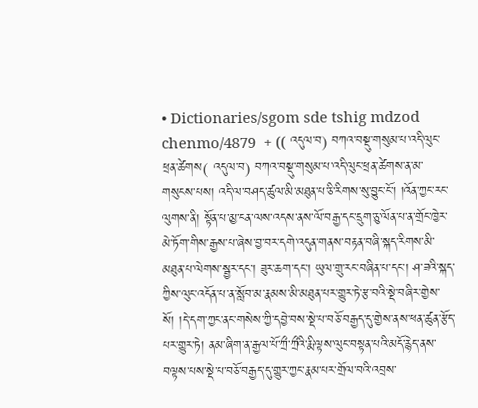• Dictionaries/sgom sde tshig mdzod chenmo/4879  + (( འདུལ་བ) བཀའ་བསྡུ་གསུམ་པ་འདི་ལུང་ཕྲན་ཚེགས( འདུལ་བ) བཀའ་བསྡུ་གསུམ་པ་འདི་ལུང་ཕྲན་ཚེགས་ན་མ་གསུངས་པས། འདི་ལ་བཤད་ཚུལ་མི་མཐུན་པ་ཅི་རིགས་སུ་བྱུང་ངོ་། །འོན་ཀྱང་རང་ལུགས་ནི། སྟོན་པ་མྱ་ངན་ལས་འདས་ནས་ལོ་བརྒྱ་དང་དྲུག་ཅུ་ལོན་པ་ན་གྲོང་ཁྱེར་མེ་ཏོག་གིས་རྒྱས་པ་ཞེས་བྱ་བར་དགེ་འདུན་གནས་བརྟན་བཞི་སྐད་རིགས་མི་མཐུན་པ་ལེགས་སྦྱར་དང་། ཟུར་ཆག་དང་། ཡུལ་གྲུ་རང་བཞིན་པ་དང་། ཤ་ཟའི་སྐད་ཀྱིས་ལུང་འདོན་པ་ན་སློབ་མ་རྣམས་མི་མཐུན་པར་གྱུར་ཏེ་རྩ་བའི་སྡེ་བཞིར་གྱེས་སོ། །དེ་དག་ཀྱང་ནང་གསེས་ཀྱི་དབྱེ་བས་སྡེ་པ་བཅོ་བརྒྱད་དུ་གྱེས་ནས་ཕན་ཚུན་རྩོད་པར་གྱུར་ཏེ། ནམ་ཞིག་ན་རྒྱལ་པོ་ཀྲྀ་ཀྲྀའི་རྨི་ལྟས་ལུང་བསྟན་པའི་མདོ་རྙེད་ནས་བལྟས་པས་སྡེ་པ་བཅོ་བརྒྱད་དུ་གྱུར་ཀྱང་རྣམ་པར་གྲོལ་བའི་འབྲས་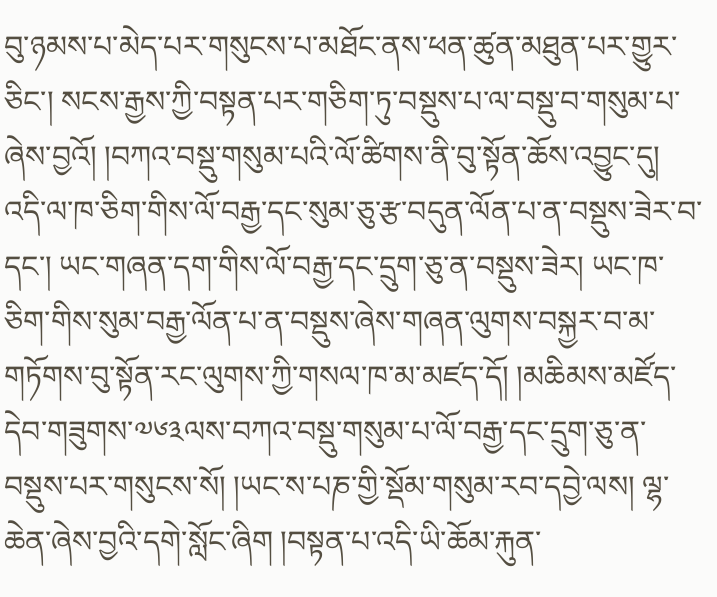བུ་ཉམས་པ་མེད་པར་གསུངས་པ་མཐོང་ནས་ཕན་ཚུན་མཐུན་པར་གྱུར་ཅིང་། སངས་རྒྱས་ཀྱི་བསྟན་པར་གཅིག་ཏུ་བསྡུས་པ་ལ་བསྡུ་བ་གསུམ་པ་ཞེས་བྱའོ། །བཀའ་བསྡུ་གསུམ་པའི་ལོ་ཚིགས་ནི་བུ་སྟོན་ཆོས་འབྱུང་དུ། འདི་ལ་ཁ་ཅིག་གིས་ལོ་བརྒྱ་དང་སུམ་ཅུ་རྩ་བདུན་ལོན་པ་ན་བསྡུས་ཟེར་བ་དང་། ཡང་གཞན་དག་གིས་ལོ་བརྒྱ་དང་དྲུག་ཅུ་ན་བསྡུས་ཟེར། ཡང་ཁ་ཅིག་གིས་སུམ་བརྒྱ་ལོན་པ་ན་བསྡུས་ཞེས་གཞན་ལུགས་བསྐྱར་བ་མ་གཏོགས་བུ་སྟོན་རང་ལུགས་ཀྱི་གསལ་ཁ་མ་མཛད་དོ། །མཆིམས་མཛོད་དེབ་གཟུགས་༧༦༣ལས་བཀའ་བསྡུ་གསུམ་པ་ལོ་བརྒྱ་དང་དྲུག་ཅུ་ན་བསྡུས་པར་གསུངས་སོ། །ཡང་ས་པཎ་གྱི་སྡོམ་གསུམ་རབ་དབྱེ་ལས། ལྷ་ཆེན་ཞེས་བྱའི་དགེ་སློང་ཞིག །བསྟན་པ་འདི་ཡི་ཆོམ་རྐུན་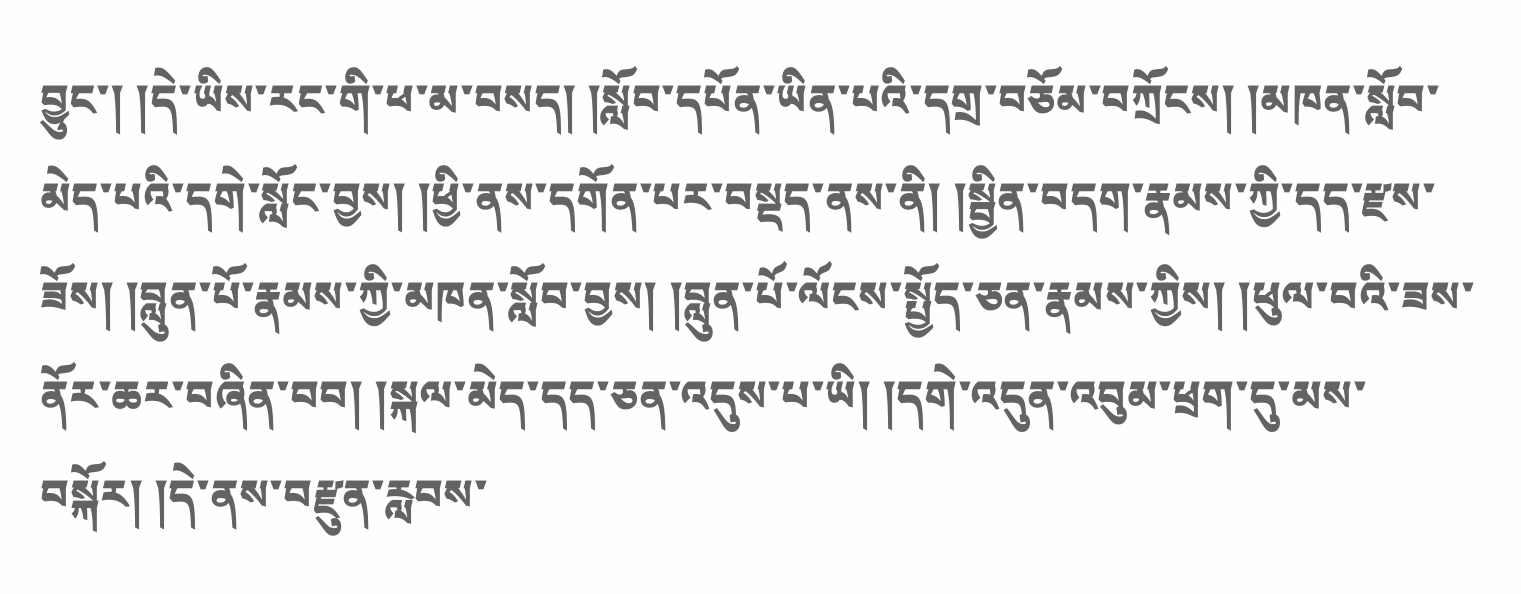བྱུང་། །དེ་ཡིས་རང་གི་ཕ་མ་བསད། །སློབ་དཔོན་ཡིན་པའི་དགྲ་བཅོམ་བཀྲོངས། །མཁན་སློབ་མེད་པའི་དགེ་སློང་བྱས། །ཕྱི་ནས་དགོན་པར་བསྡད་ནས་ནི། །སྦྱིན་བདག་རྣམས་ཀྱི་དད་རྫས་ཟོས། །བླུན་པོ་རྣམས་ཀྱི་མཁན་སློབ་བྱས། །བླུན་པོ་ལོངས་སྤྱོད་ཅན་རྣམས་ཀྱིས། །ཕུལ་བའི་ཟས་ནོར་ཆར་བཞིན་བབ། །སྐལ་མེད་དད་ཅན་འདུས་པ་ཡི། །དགེ་འདུན་འབུམ་ཕྲག་དུ་མས་བསྐོར། །དེ་ནས་བརྫུན་རླབས་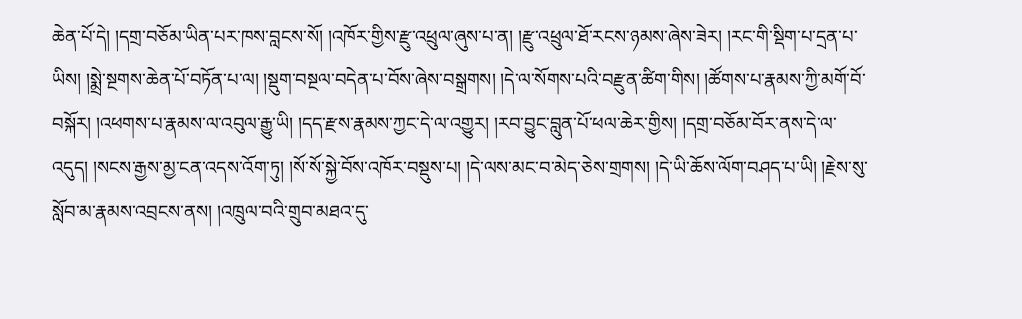ཆེན་པོ་དེ། །དགྲ་བཅོམ་ཡིན་པར་ཁས་བླངས་སོ། །འཁོར་གྱིས་རྫུ་འཕྲུལ་ཞུས་པ་ན། །རྫུ་འཕྲུལ་ཐོ་རངས་ཉམས་ཞེས་ཟེར། །རང་གི་སྡིག་པ་དྲན་པ་ཡིས། །སྨྲེ་སྔགས་ཆེན་པོ་བཏོན་པ་ལ། །སྡུག་བསྔལ་བདེན་པ་བོས་ཞེས་བསྒྲགས། །དེ་ལ་སོགས་པའི་བརྫུན་ཚིག་གིས། །ཚོགས་པ་རྣམས་ཀྱི་མགོ་བོ་བསྐོར། །འཕགས་པ་རྣམས་ལ་འབུལ་རྒྱུ་ཡི། །དད་རྫས་རྣམས་ཀྱང་དེ་ལ་འགྱུར། །རབ་བྱུང་བླུན་པོ་ཕལ་ཆེར་གྱིས། །དགྲ་བཅོམ་བོར་ནས་དེ་ལ་འདུད། །སངས་རྒྱས་མྱ་ངན་འདས་འོག་ཏུ། །སོ་སོ་སྐྱེ་བོས་འཁོར་བསྡུས་པ། །དེ་ལས་མང་བ་མེད་ཅེས་གྲགས། །དེ་ཡི་ཆོས་ལོག་བཤད་པ་ཡི། །རྗེས་སུ་སློབ་མ་རྣམས་འབྲངས་ནས། །འཁྲུལ་བའི་གྲུབ་མཐའ་དུ་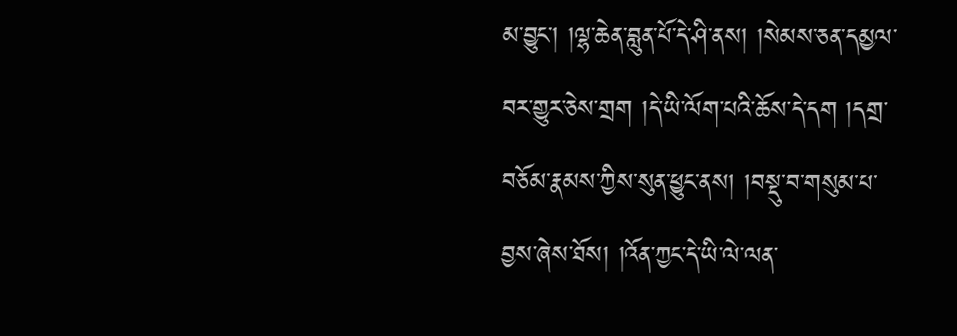མ་བྱུང་། །ལྷ་ཆེན་བླུན་པོ་དེ་ཤི་ནས། །སེམས་ཅན་དམྱལ་བར་གྱུར་ཅེས་གྲག །དེ་ཡི་ལོག་པའི་ཆོས་དེ་དག །དགྲ་བཅོམ་རྣམས་ཀྱིས་སུན་ཕྱུང་ནས། །བསྡུ་བ་གསུམ་པ་བྱས་ཞེས་ཐོས། །འོན་ཀྱང་དེ་ཡི་ལེ་ལན་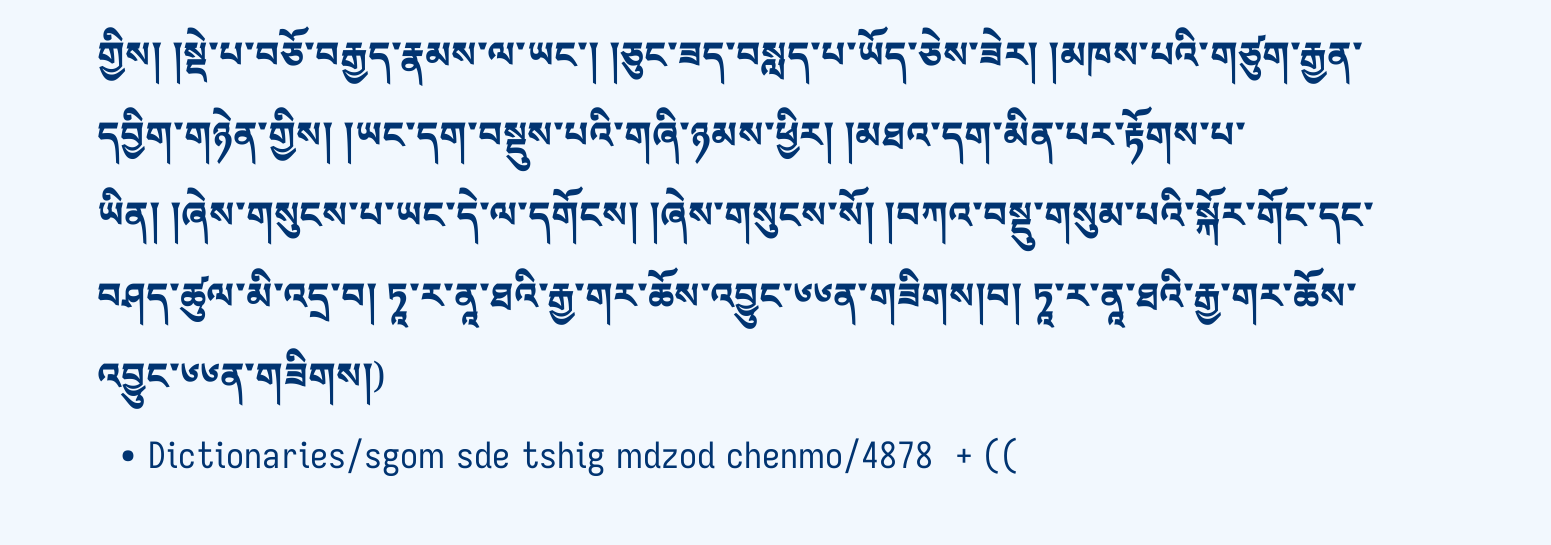གྱིས། །སྡེ་པ་བཅོ་བརྒྱད་རྣམས་ལ་ཡང་། །ཅུང་ཟད་བསླད་པ་ཡོད་ཅེས་ཟེར། །མཁས་པའི་གཙུག་རྒྱན་དབྱིག་གཉེན་གྱིས། །ཡང་དག་བསྡུས་པའི་གཞི་ཉམས་ཕྱིར། །མཐའ་དག་མིན་པར་རྟོགས་པ་ཡིན། །ཞེས་གསུངས་པ་ཡང་དེ་ལ་དགོངས། །ཞེས་གསུངས་སོ། །བཀའ་བསྡུ་གསུམ་པའི་སྐོར་གོང་དང་བཤད་ཚུལ་མི་འདྲ་བ། ཏཱ་ར་ནཱ་ཐའི་རྒྱ་གར་ཆོས་འབྱུང་༦༦ན་གཟིགས།བ། ཏཱ་ར་ནཱ་ཐའི་རྒྱ་གར་ཆོས་འབྱུང་༦༦ན་གཟིགས།)
  • Dictionaries/sgom sde tshig mdzod chenmo/4878  + ((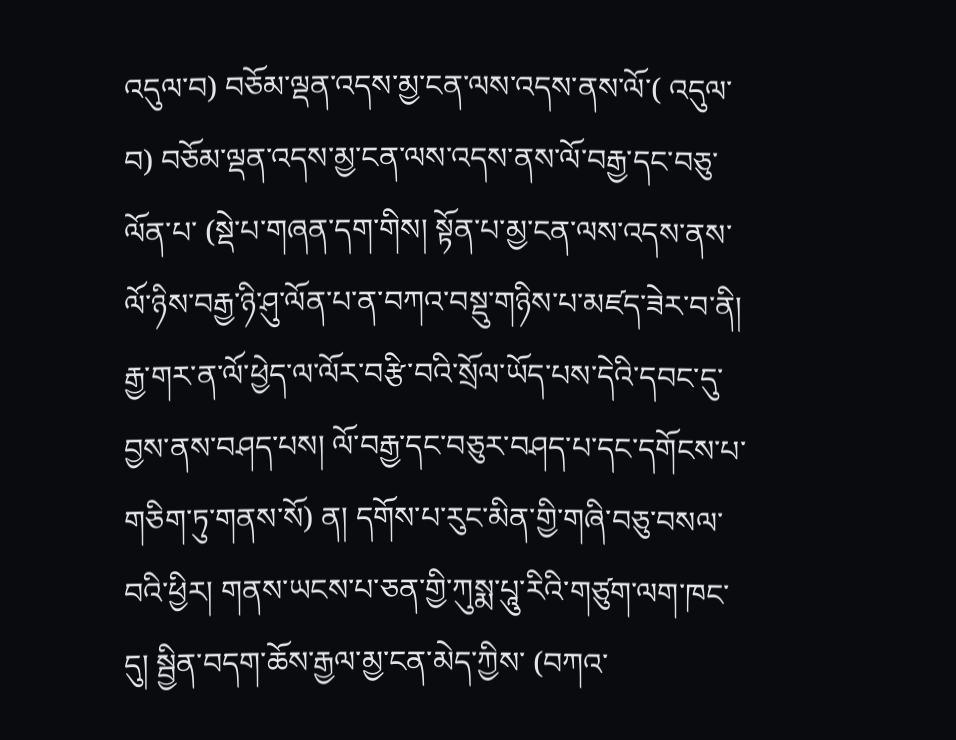འདུལ་བ) བཅོམ་ལྡན་འདས་མྱ་ངན་ལས་འདས་ནས་ལོ་( འདུལ་བ) བཅོམ་ལྡན་འདས་མྱ་ངན་ལས་འདས་ནས་ལོ་བརྒྱ་དང་བཅུ་ལོན་པ་ (སྡེ་པ་གཞན་དག་གིས། སྟོན་པ་མྱ་ངན་ལས་འདས་ནས་ལོ་ཉིས་བརྒྱ་ཉི་ཤུ་ལོན་པ་ན་བཀའ་བསྡུ་གཉིས་པ་མཛད་ཟེར་བ་ནི། རྒྱ་གར་ན་ལོ་ཕྱེད་ལ་ལོར་བརྩི་བའི་སྲོལ་ཡོད་པས་དེའི་དབང་དུ་བྱས་ནས་བཤད་པས། ལོ་བརྒྱ་དང་བཅུར་བཤད་པ་དང་དགོངས་པ་གཅིག་ཏུ་གནས་སོ) ན། དགོས་པ་རུང་མིན་གྱི་གཞི་བཅུ་བསལ་བའི་ཕྱིར། གནས་ཡངས་པ་ཅན་གྱི་ཀུསྨ་པཱུ་རིའི་གཙུག་ལག་ཁང་དུ། སྦྱིན་བདག་ཆོས་རྒྱལ་མྱ་ངན་མེད་ཀྱིས་ (བཀའ་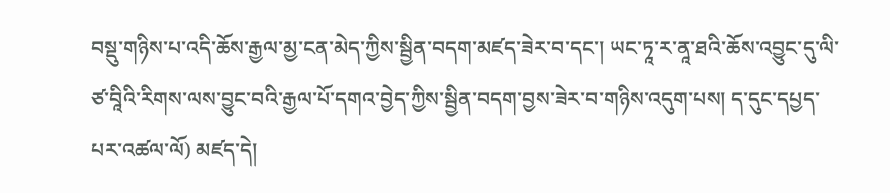བསྡུ་གཉིས་པ་འདི་ཆོས་རྒྱལ་མྱ་ངན་མེད་ཀྱིས་སྦྱིན་བདག་མཛད་ཟེར་བ་དང་། ཡང་ཏཱ་ར་ནཱ་ཐའི་ཆོས་འབྱུང་དུ་ལི་ཙ་བཱིའི་རིགས་ལས་བྱུང་བའི་རྒྱལ་པོ་དགའ་བྱེད་ཀྱིས་སྦྱིན་བདག་བྱས་ཟེར་བ་གཉིས་འདུག་པས། ད་དུང་དཔྱད་པར་འཚལ་ལོ) མཛད་དེ།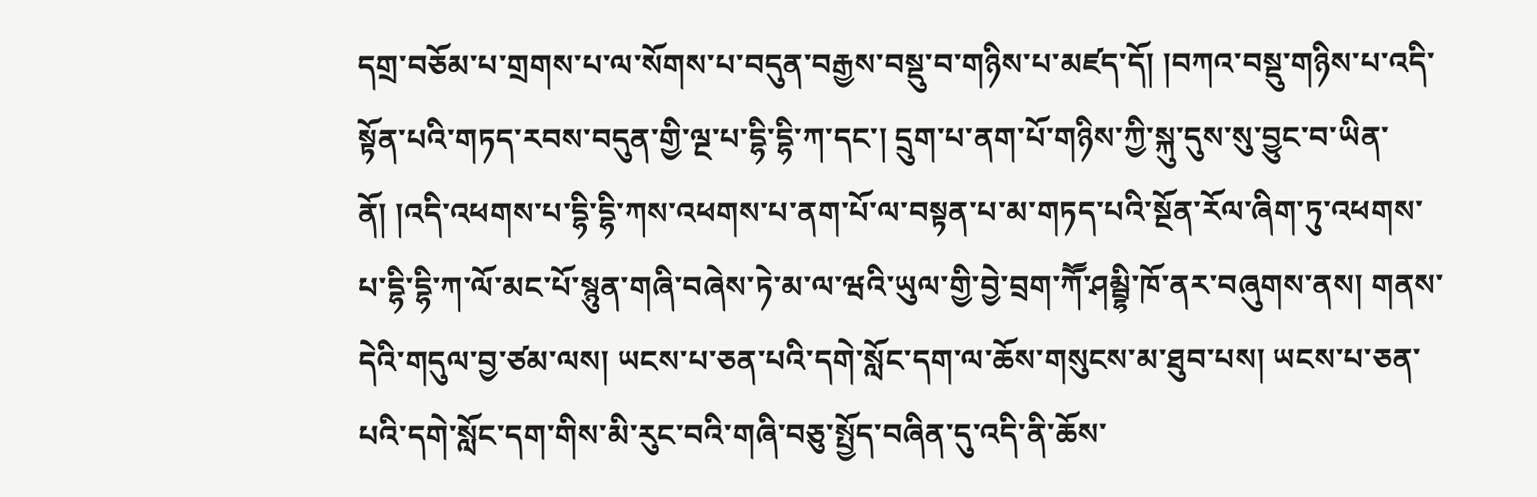དགྲ་བཅོམ་པ་གྲགས་པ་ལ་སོགས་པ་བདུན་བརྒྱས་བསྡུ་བ་གཉིས་པ་མཛད་དོ། །བཀའ་བསྡུ་གཉིས་པ་འདི་སྟོན་པའི་གཏད་རབས་བདུན་གྱི་ལྔ་པ་དྷི་དྷི་ཀ་དང་། དྲུག་པ་ནག་པོ་གཉིས་ཀྱི་སྐུ་དུས་སུ་བྱུང་བ་ཡིན་ནོ། །འདི་འཕགས་པ་དྷི་དྷི་ཀས་འཕགས་པ་ནག་པོ་ལ་བསྟན་པ་མ་གཏད་པའི་སྔོན་རོལ་ཞིག་ཏུ་འཕགས་པ་དྷི་དྷི་ཀ་ལོ་མང་པོ་སྙུན་གཞི་བཞེས་ཏེ་མ་ལ་ཝའི་ཡུལ་གྱི་བྱེ་བྲག་ཀཽ་ཤམྦྷི་ཁོ་ནར་བཞུགས་ནས། གནས་དེའི་གདུལ་བྱ་ཙམ་ལས། ཡངས་པ་ཅན་པའི་དགེ་སློང་དག་ལ་ཆོས་གསུངས་མ་ཐུབ་པས། ཡངས་པ་ཅན་པའི་དགེ་སློང་དག་གིས་མི་རུང་བའི་གཞི་བཅུ་སྤྱོད་བཞིན་དུ་འདི་ནི་ཆོས་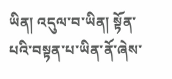ཡིན། འདུལ་བ་ཡིན། སྟོན་པའི་བསྟན་པ་ཡིན་ནོ་ཞེས་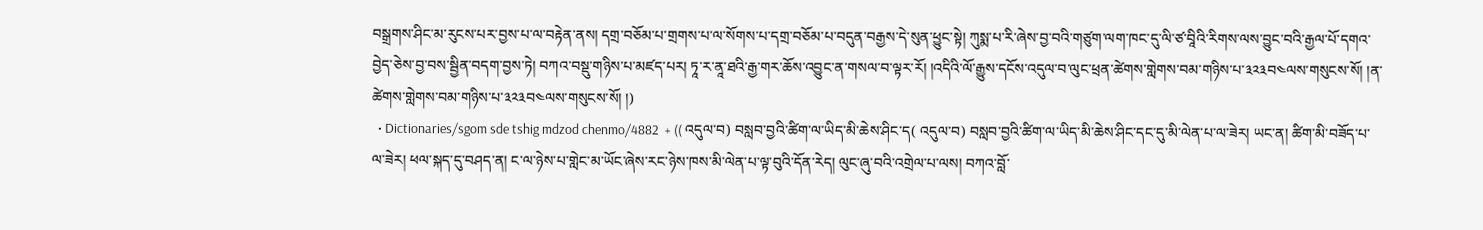བསྒྲགས་ཤིང་མ་རུངས་པར་བྱས་པ་ལ་བརྟེན་ནས། དགྲ་བཅོམ་པ་གྲགས་པ་ལ་སོགས་པ་དགྲ་བཅོམ་པ་བདུན་བརྒྱས་དེ་སུན་ཕྱུང་སྟེ། ཀུསྨ་པ་རི་ཞེས་བྱ་བའི་གཙུག་ལག་ཁང་དུ་ལི་ཙ་བཱིའི་རིགས་ལས་བྱུང་བའི་རྒྱལ་པོ་དགའ་བྱེད་ཅེས་བྱ་བས་སྦྱིན་བདག་བྱས་ཏེ། བཀའ་བསྡུ་གཉིས་པ་མཛད་པར། ཏཱ་ར་ནཱ་ཐའི་རྒྱ་གར་ཆོས་འབྱུང་ན་གསལ་བ་ལྟར་རོ། །འདིའི་ལོ་རྒྱུས་དངོས་འདུལ་བ་ལུང་ཕྲན་ཚེགས་གླེགས་བམ་གཉིས་པ་༣༢༣བ༤ལས་གསུངས་སོ། །ན་ཚེགས་གླེགས་བམ་གཉིས་པ་༣༢༣བ༤ལས་གསུངས་སོ། །)
  • Dictionaries/sgom sde tshig mdzod chenmo/4882  + (( འདུལ་བ) བསླབ་བྱའི་ཚིག་ལ་ཡིད་མི་ཆེས་ཤིང་ད( འདུལ་བ) བསླབ་བྱའི་ཚིག་ལ་ཡིད་མི་ཆེས་ཤིང་དང་དུ་མི་ལེན་པ་ལ་ཟེར། ཡང་ན། ཚིག་མི་བཟོད་པ་ལ་ཟེར། ཕལ་སྐད་དུ་བཤད་ན། ང་ལ་ཉེས་པ་གླེང་མ་ཡོང་ཞེས་རང་ཉེས་ཁས་མི་ལེན་པ་ལྟ་བུའི་དོན་རེད། ལུང་ཞུ་བའི་འགྲེལ་པ་ལས། བཀའ་བློ་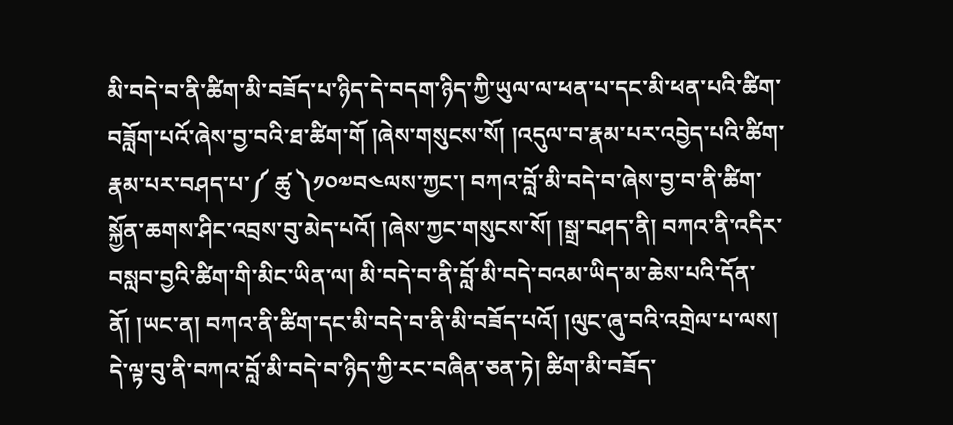མི་བདེ་བ་ནི་ཚིག་མི་བཟོད་པ་ཉིད་དེ་བདག་ཉིད་ཀྱི་ཡུལ་ལ་ཕན་པ་དང་མི་ཕན་པའི་ཚིག་བཟློག་པའོ་ཞེས་བྱ་བའི་ཐ་ཚིག་གོ །ཞེས་གསུངས་སོ། །འདུལ་བ་རྣམ་པར་འབྱེད་པའི་ཚིག་རྣམ་པར་བཤད་པ་༼ ཚུ ༽༡༠༧བ༤ལས་ཀྱང་། བཀའ་བློ་མི་བདེ་བ་ཞེས་བྱ་བ་ནི་ཚིག་སྐྱོན་ཆགས་ཤིང་འབྲས་བུ་མེད་པའོ། །ཞེས་ཀྱང་གསུངས་སོ། །སྒྲ་བཤད་ནི། བཀའ་ནི་འདིར་བསླབ་བྱའི་ཚིག་གི་མིང་ཡིན་ལ། མི་བདེ་བ་ནི་བློ་མི་བདེ་བའམ་ཡིད་མ་ཆེས་པའི་དོན་ནོ། །ཡང་ན། བཀའ་ནི་ཚིག་དང་མི་བདེ་བ་ནི་མི་བཟོད་པའོ། །ལུང་ཞུ་བའི་འགྲེལ་པ་ལས། དེ་ལྟ་བུ་ནི་བཀའ་བློ་མི་བདེ་བ་ཉིད་ཀྱི་རང་བཞིན་ཅན་ཏེ། ཚིག་མི་བཟོད་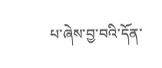པ་ཞེས་བྱ་བའི་དོན་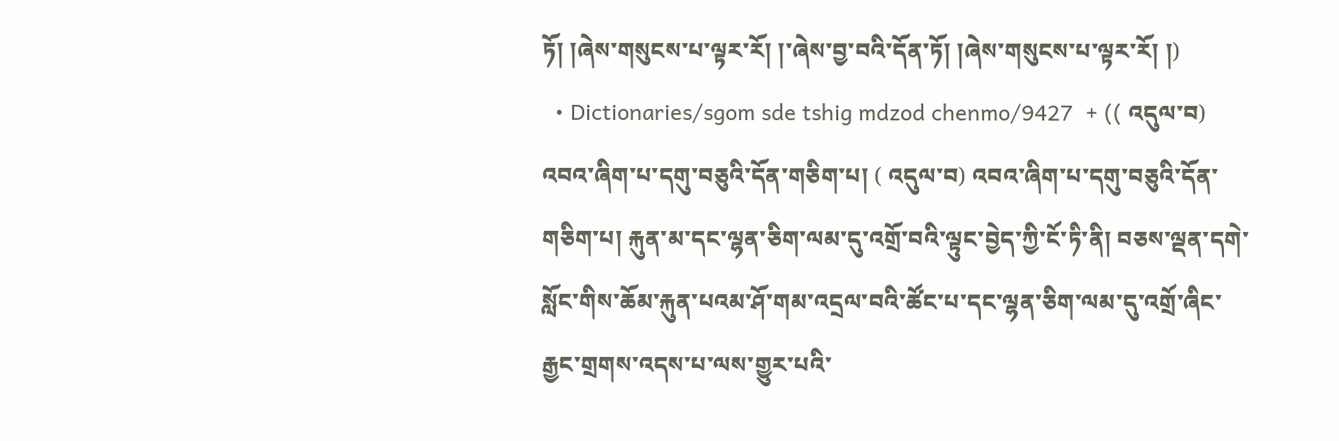ཏོ། །ཞེས་གསུངས་པ་ལྟར་རོ། །་ཞེས་བྱ་བའི་དོན་ཏོ། །ཞེས་གསུངས་པ་ལྟར་རོ། །)
  • Dictionaries/sgom sde tshig mdzod chenmo/9427  + (( འདུལ་བ) འབའ་ཞིག་པ་དགུ་བཅུའི་དོན་གཅིག་པ། ( འདུལ་བ) འབའ་ཞིག་པ་དགུ་བཅུའི་དོན་གཅིག་པ། རྐུན་མ་དང་ལྷན་ཅིག་ལམ་དུ་འགྲོ་བའི་ལྟུང་བྱེད་ཀྱི་ངོ་ཏི་ནི། བཅས་ལྡན་དགེ་སློང་གིས་ཆོམ་རྐུན་པའམ་ཤོ་གམ་འདྲལ་བའི་ཚོང་པ་དང་ལྷན་ཅིག་ལམ་དུ་འགྲོ་ཞིང་རྒྱང་གྲགས་འདས་པ་ལས་གྱུར་པའི་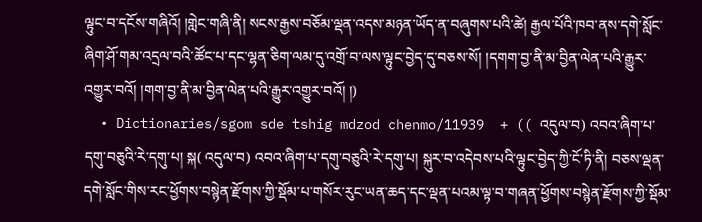ལྟུང་བ་དངོས་གཞིའོ། །གླེང་གཞི་ནི། སངས་རྒྱས་བཅོམ་ལྡན་འདས་མཉན་ཡོད་ན་བཞུགས་པའི་ཚེ། རྒྱལ་པོའི་ཁབ་ནས་དགེ་སློང་ཞིག་ཤོ་གམ་འདྲལ་བའི་ཚོང་པ་དང་ལྷན་ཅིག་ལམ་དུ་འགྲོ་བ་ལས་ལྟུང་བྱེད་དུ་བཅས་སོ། །དགག་བྱ་ནི་མ་བྱིན་ལེན་པའི་རྒྱུར་འགྱུར་བའོ། །གག་བྱ་ནི་མ་བྱིན་ལེན་པའི་རྒྱུར་འགྱུར་བའོ། །)
  • Dictionaries/sgom sde tshig mdzod chenmo/11939  + (( འདུལ་བ) འབའ་ཞིག་པ་དགུ་བཅུའི་རེ་དགུ་པ། སྐ( འདུལ་བ) འབའ་ཞིག་པ་དགུ་བཅུའི་རེ་དགུ་པ། སྐུར་བ་འདེབས་པའི་ལྟུང་བྱེད་ཀྱི་ངོ་ཏི་ནི། བཅས་ལྡན་དགེ་སློང་གིས་རང་ཕྱོགས་བསྙེན་རྫོགས་ཀྱི་སྡོམ་པ་གསོར་རུང་ཡན་ཆད་དང་ལྡན་པའམ་ལྟ་བ་གཞན་ཕྱོགས་བསྙེན་རྫོགས་ཀྱི་སྡོམ་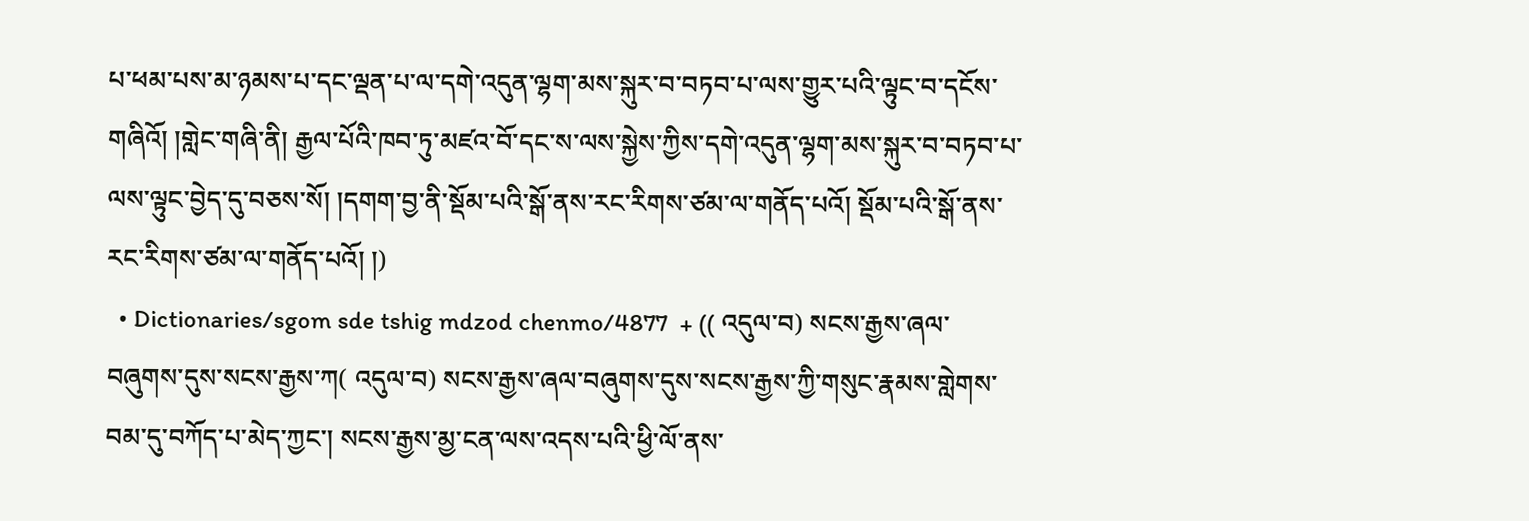པ་ཕམ་པས་མ་ཉམས་པ་དང་ལྡན་པ་ལ་དགེ་འདུན་ལྷག་མས་སྐུར་བ་བཏབ་པ་ལས་གྱུར་པའི་ལྟུང་བ་དངོས་གཞིའོ། །གླེང་གཞི་ནི། རྒྱལ་པོའི་ཁབ་ཏུ་མཛའ་བོ་དང་ས་ལས་སྐྱེས་ཀྱིས་དགེ་འདུན་ལྷག་མས་སྐུར་བ་བཏབ་པ་ལས་ལྟུང་བྱེད་དུ་བཅས་སོ། །དགག་བྱ་ནི་སྡོམ་པའི་སྒོ་ནས་རང་རིགས་ཙམ་ལ་གནོད་པའོ། སྡོམ་པའི་སྒོ་ནས་རང་རིགས་ཙམ་ལ་གནོད་པའོ། །)
  • Dictionaries/sgom sde tshig mdzod chenmo/4877  + (( འདུལ་བ) སངས་རྒྱས་ཞལ་བཞུགས་དུས་སངས་རྒྱས་ཀ( འདུལ་བ) སངས་རྒྱས་ཞལ་བཞུགས་དུས་སངས་རྒྱས་ཀྱི་གསུང་རྣམས་གླེགས་བམ་དུ་བཀོད་པ་མེད་ཀྱང་། སངས་རྒྱས་མྱ་ངན་ལས་འདས་པའི་ཕྱི་ལོ་ནས་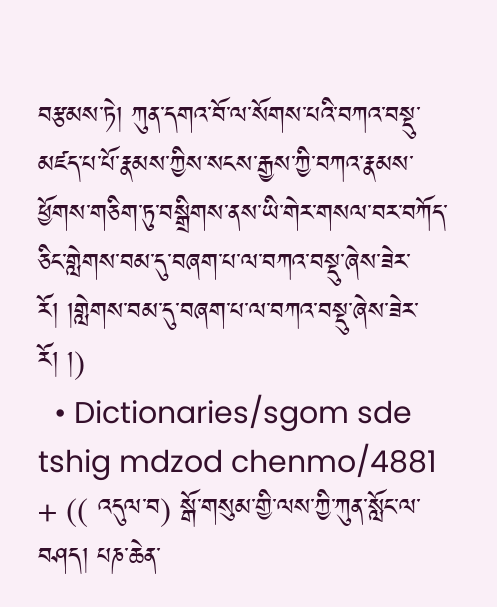བརྩམས་ཏེ། ཀུན་དགའ་བོ་ལ་སོགས་པའི་བཀའ་བསྡུ་མཛད་པ་པོ་རྣམས་ཀྱིས་སངས་རྒྱས་ཀྱི་བཀའ་རྣམས་ཕྱོགས་གཅིག་ཏུ་བསྒྲིགས་ནས་ཡི་གེར་གསལ་བར་བཀོད་ཅིང་གླེགས་བམ་དུ་བཞག་པ་ལ་བཀའ་བསྡུ་ཞེས་ཟེར་རོ། །གླེགས་བམ་དུ་བཞག་པ་ལ་བཀའ་བསྡུ་ཞེས་ཟེར་རོ། །)
  • Dictionaries/sgom sde tshig mdzod chenmo/4881  + (( འདུལ་བ) སྒོ་གསུམ་གྱི་ལས་ཀྱི་ཀུན་སློང་ལ་བཤད། པཎ་ཆེན་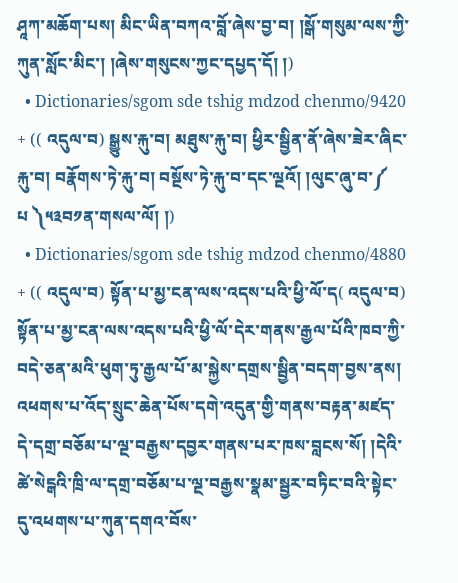ཤཱཀ་མཆོག་པས། མིང་ཡིན་བཀའ་བློ་ཞེས་བྱ་བ། །སྒོ་གསུམ་ལས་ཀྱི་ཀུན་སློང་མིང་། །ཞེས་གསུངས་ཀྱང་དཔྱད་དོ། །)
  • Dictionaries/sgom sde tshig mdzod chenmo/9420  + (( འདུལ་བ) སྒྱུས་རྐུ་བ། མཐུས་རྐུ་བ། ཕྱིར་སྦྱིན་ནོ་ཞེས་ཟེར་ཞིང་རྐུ་བ། བརྣོགས་ཏེ་རྐུ་བ། བསྔོས་ཏེ་རྐུ་བ་དང་ལྔའོ། །ལུང་ཞུ་བ་༼ པ ༽༥༣བ༡ན་གསལ་ལོ། །)
  • Dictionaries/sgom sde tshig mdzod chenmo/4880  + (( འདུལ་བ) སྟོན་པ་མྱ་ངན་ལས་འདས་པའི་ཕྱི་ལོ་ད( འདུལ་བ) སྟོན་པ་མྱ་ངན་ལས་འདས་པའི་ཕྱི་ལོ་དེར་གནས་རྒྱལ་པོའི་ཁབ་ཀྱི་བདེ་ཅན་མའི་ཕུག་ཏུ་རྒྱལ་པོ་མ་སྐྱེས་དགྲས་སྦྱིན་བདག་བྱས་ནས། འཕགས་པ་འོད་སྲུང་ཆེན་པོས་དགེ་འདུན་གྱི་གནས་བརྟན་མཛད་དེ་དགྲ་བཅོམ་པ་ལྔ་བརྒྱས་དབྱར་གནས་པར་ཁས་བླངས་སོ། །དེའི་ཚེ་སེངྒའི་ཁྲི་ལ་དགྲ་བཅོམ་པ་ལྔ་བརྒྱས་སྣམ་སྦྱར་བཏིང་བའི་སྟེང་དུ་འཕགས་པ་ཀུན་དགའ་བོས་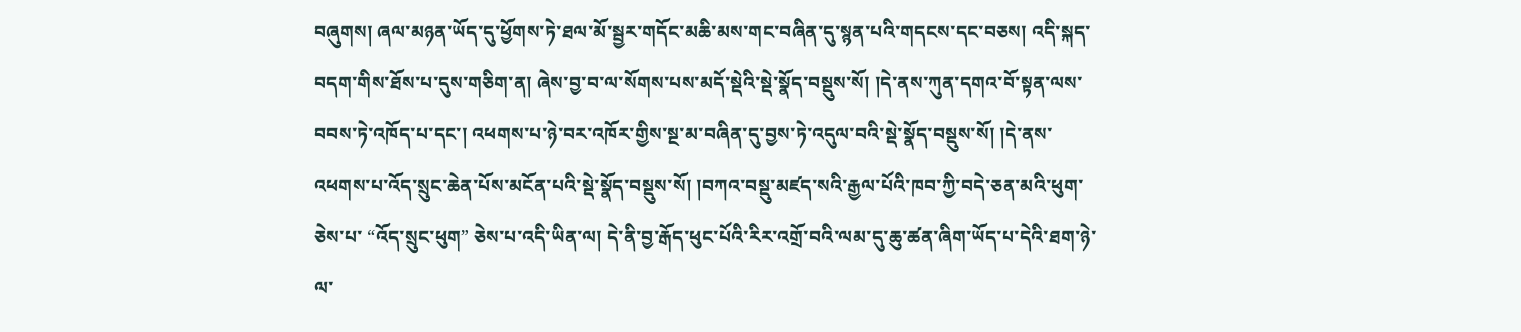བཞུགས། ཞལ་མཉན་ཡོད་དུ་ཕྱོགས་ཏེ་ཐལ་མོ་སྦྱར་གདོང་མཆི་མས་གང་བཞིན་དུ་སྙན་པའི་གདངས་དང་བཅས། འདི་སྐད་བདག་གིས་ཐོས་པ་དུས་གཅིག་ན། ཞེས་བྱ་བ་ལ་སོགས་པས་མདོ་སྡེའི་སྡེ་སྣོད་བསྡུས་སོ། །དེ་ནས་ཀུན་དགའ་བོ་སྟན་ལས་བབས་ཏེ་འཁོད་པ་དང་། འཕགས་པ་ཉེ་བར་འཁོར་གྱིས་སྔ་མ་བཞིན་དུ་བྱས་ཏེ་འདུལ་བའི་སྡེ་སྣོད་བསྡུས་སོ། །དེ་ནས་འཕགས་པ་འོད་སྲུང་ཆེན་པོས་མངོན་པའི་སྡེ་སྣོད་བསྡུས་སོ། །བཀའ་བསྡུ་མཛད་སའི་རྒྱལ་པོའི་ཁབ་ཀྱི་བདེ་ཅན་མའི་ཕུག་ཅེས་པ་ “འོད་སྲུང་ཕུག” ཅེས་པ་འདི་ཡིན་ལ། དེ་ནི་བྱ་རྒོད་ཕུང་པོའི་རིར་འགྲོ་བའི་ལམ་དུ་ཆུ་ཚན་ཞིག་ཡོད་པ་དེའི་ཐག་ཉེ་ལ་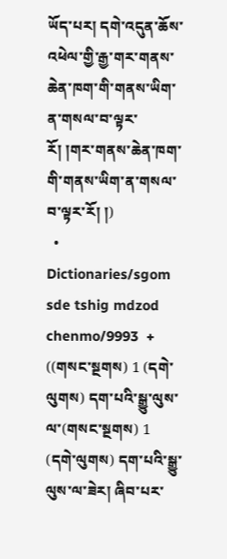ཡོད་པར། དགེ་འདུན་ཆོས་འཕེལ་གྱི་རྒྱ་གར་གནས་ཆེན་ཁག་གི་གནས་ཡིག་ན་གསལ་བ་ལྟར་རོ། །གར་གནས་ཆེན་ཁག་གི་གནས་ཡིག་ན་གསལ་བ་ལྟར་རོ། །)
  • Dictionaries/sgom sde tshig mdzod chenmo/9993  + ((གསང་སྔགས) 1 (དགེ་ལུགས) དག་པའི་སྒྱུ་ལུས་ལ་(གསང་སྔགས) 1 (དགེ་ལུགས) དག་པའི་སྒྱུ་ལུས་ལ་ཟེར། ཞིབ་པར་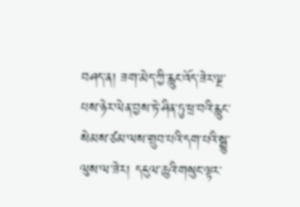བཤད་ན། ཟག་མེད་ཀྱི་རླུང་འོད་ཟེར་ལྔ་པས་ཉེར་ལེན་བྱས་ཏེ་ཤིན་ཏུ་ཕྲ་བའི་རླུང་སེམས་ཙམ་ལས་གྲུབ་པའི་དག་པའི་སྒྱུ་ལུས་ལ་ཟེར། དངུལ་ཆུའི་གསུང་ལྟར་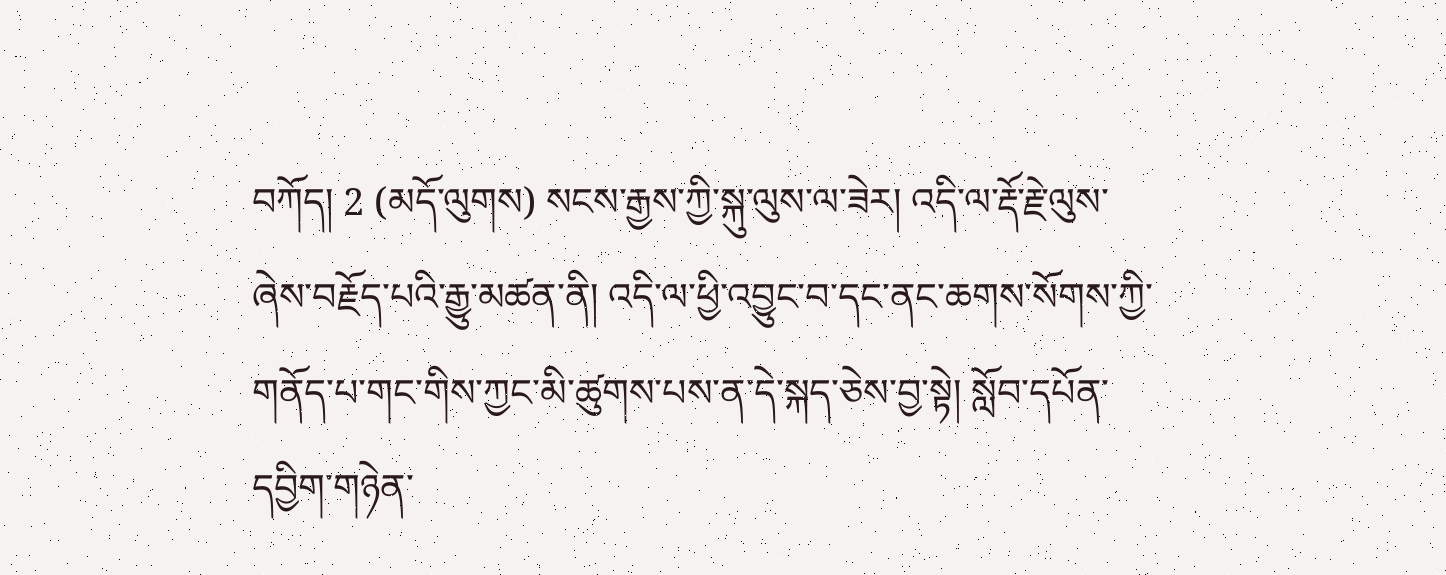བཀོད། 2 (མདོ་ལུགས) སངས་རྒྱས་ཀྱི་སྐུ་ལུས་ལ་ཟེར། འདི་ལ་རྡོ་རྗེ་ལུས་ཞེས་བརྗོད་པའི་རྒྱུ་མཚན་ནི། འདི་ལ་ཕྱི་འབྱུང་བ་དང་ནང་ཆགས་སོགས་ཀྱི་གནོད་པ་གང་གིས་ཀྱང་མི་ཚུགས་པས་ན་དེ་སྐད་ཅེས་བྱ་སྟེ། སློབ་དཔོན་དབྱིག་གཉེན་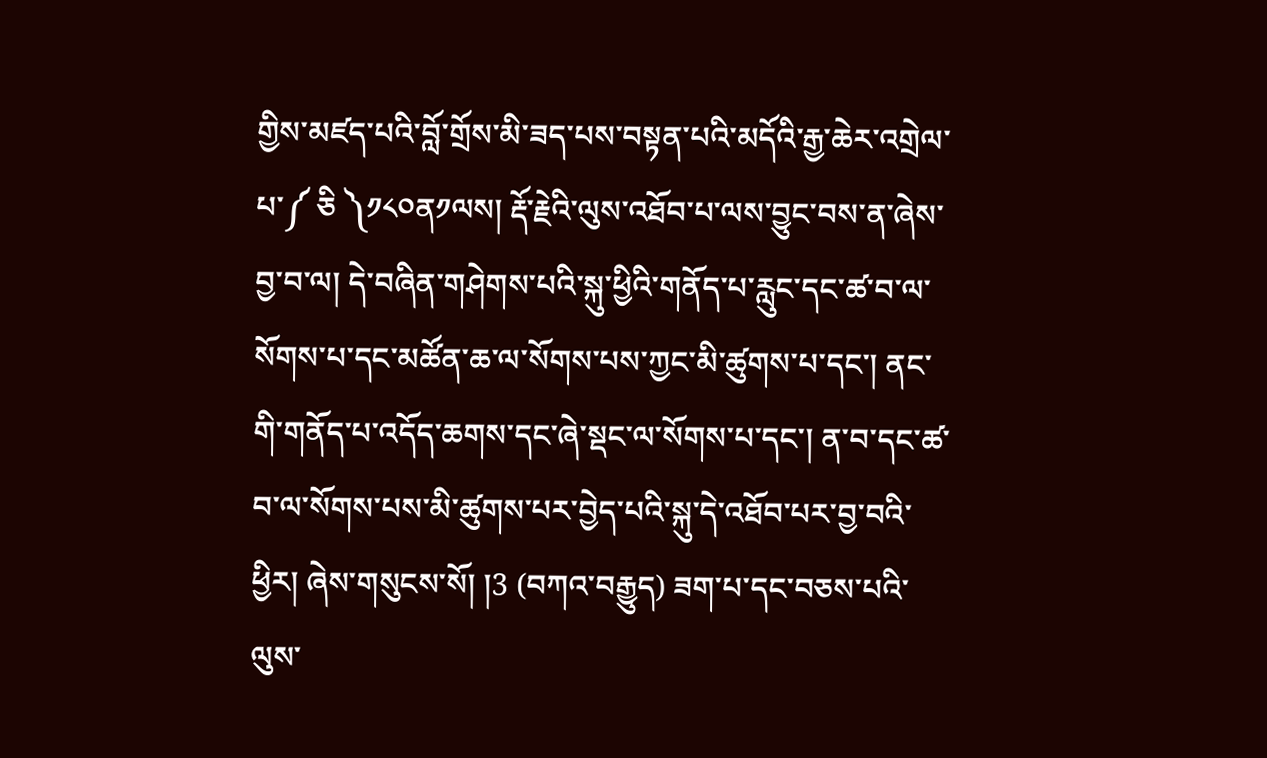གྱིས་མཛད་པའི་བློ་གྲོས་མི་ཟད་པས་བསྟན་པའི་མདོའི་རྒྱ་ཆེར་འགྲེལ་པ་༼ ཅི ༽༡༨༠ན༡ལས། རྡོ་རྗེའི་ལུས་འཐོབ་པ་ལས་བྱུང་བས་ན་ཞེས་བྱ་བ་ལ། དེ་བཞིན་གཤེགས་པའི་སྐུ་ཕྱིའི་གནོད་པ་རླུང་དང་ཚ་བ་ལ་སོགས་པ་དང་མཚོན་ཆ་ལ་སོགས་པས་ཀྱང་མི་ཚུགས་པ་དང་། ནང་གི་གནོད་པ་འདོད་ཆགས་དང་ཞེ་སྡང་ལ་སོགས་པ་དང་། ན་བ་དང་ཚ་བ་ལ་སོགས་པས་མི་ཚུགས་པར་བྱེད་པའི་སྐུ་དེ་འཐོབ་པར་བྱ་བའི་ཕྱིར། ཞེས་གསུངས་སོ། །3 (བཀའ་བརྒྱུད) ཟག་པ་དང་བཅས་པའི་ལུས་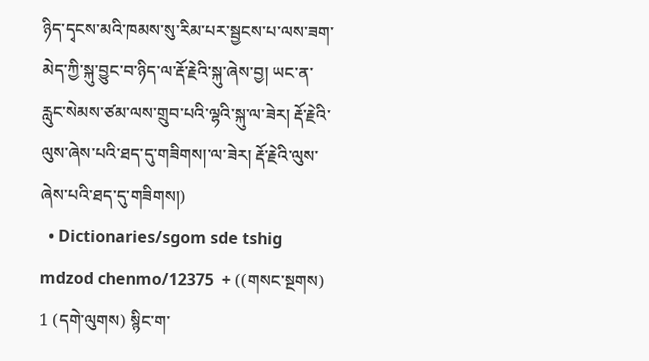ཉིད་དྭངས་མའི་ཁམས་སུ་རིམ་པར་སྦྱངས་པ་ལས་ཟག་མེད་ཀྱི་སྐུ་བྱུང་བ་ཉིད་ལ་རྡོ་རྗེའི་སྐུ་ཞེས་བྱ། ཡང་ན་རླུང་སེམས་ཙམ་ལས་གྲུབ་པའི་ལྷའི་སྐུ་ལ་ཟེར། རྡོ་རྗེའི་ལུས་ཞེས་པའི་ཐད་དུ་གཟིགས།་ལ་ཟེར། རྡོ་རྗེའི་ལུས་ཞེས་པའི་ཐད་དུ་གཟིགས།)
  • Dictionaries/sgom sde tshig mdzod chenmo/12375  + ((གསང་སྔགས) 1 (དགེ་ལུགས) སྙིང་ག་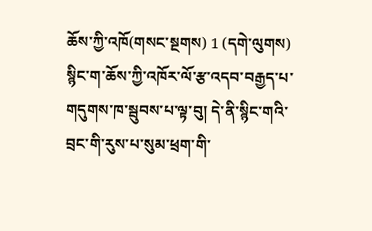ཆོས་ཀྱི་འཁོ(གསང་སྔགས) 1 (དགེ་ལུགས) སྙིང་ག་ཆོས་ཀྱི་འཁོར་ལོ་རྩ་འདབ་བརྒྱད་པ་གདུགས་ཁ་སྦུབས་པ་ལྟ་བུ། དེ་ནི་སྙིང་གའི་བྲང་གི་རུས་པ་སུམ་ཕྲག་གི་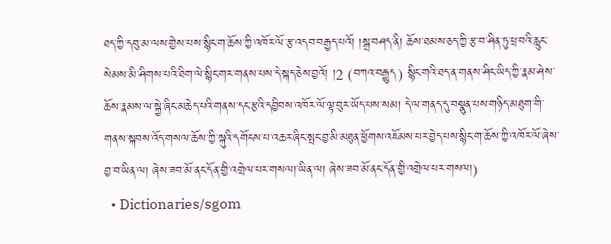ཐད་ཀྱི་དབུ་མ་ལས་གྱེས་པས་སྙིང་ག་ཆོས་ཀྱི་འཁོར་ལོ་རྩ་འདབ་བརྒྱད་པའོ། །སྒྲ་བཤད་ནི། ཆོས་ཐམས་ཅད་ཀྱི་རྩ་བ་ཤིན་ཏུ་ཕྲ་བའི་རླུང་སེམས་མི་ཤིགས་པའི་ཐིག་ལེ་སྙིང་གར་གནས་པས་དེ་སྐད་ཅེས་བྱའོ། །2 (བཀའ་བརྒྱུད) སྙིང་གའི་ཐད་ན་གནས་ཤིང་ཡིད་ཀྱི་རྣམ་ཤེས་ཆོས་རྣམས་ལ་སྐྱེ་ཞིང་མཆེད་པའི་གནས་དང་རྩའི་དབྱིབས་འཁོར་ལོ་ལྟ་བུར་ཡོད་པས་སམ། དེ་ལ་གནད་དུ་བསྣུན་པས་གཉིད་མཐུག་གི་གནས་སྐབས་འོད་གསལ་ཆོས་ཀྱི་སྐུའི་དགོངས་པ་འཆར་ཞིང་སྤང་བྱ་མི་མཐུན་ཕྱོགས་འཇོམས་པར་བྱེད་པས་སྙིང་ག་ཆོས་ཀྱི་འཁོར་ལོ་ཞེས་བྱ་བ་ཡིན་ལ། ཞེས་ཟབ་མོ་ནང་དོན་གྱི་འགྲེལ་པར་གསལ།་ཡིན་ལ། ཞེས་ཟབ་མོ་ནང་དོན་གྱི་འགྲེལ་པར་གསལ།)
  • Dictionaries/sgom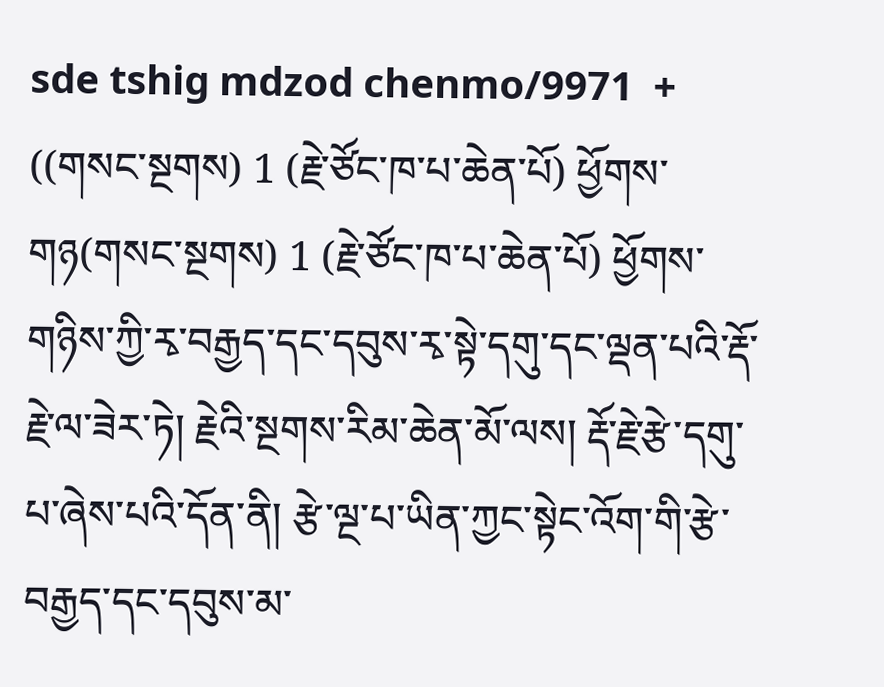sde tshig mdzod chenmo/9971  + ((གསང་སྔགས) 1 (རྗེ་ཙོང་ཁ་པ་ཆེན་པོ) ཕྱོགས་གཉ(གསང་སྔགས) 1 (རྗེ་ཙོང་ཁ་པ་ཆེན་པོ) ཕྱོགས་གཉིས་ཀྱི་རྭ་བརྒྱད་དང་དབུས་རྭ་སྟེ་དགུ་དང་ལྡན་པའི་རྡོ་རྗེ་ལ་ཟེར་ཏེ། རྗེའི་སྔགས་རིམ་ཆེན་མོ་ལས། རྡོ་རྗེ་རྩེ་དགུ་པ་ཞེས་པའི་དོན་ནི། རྩེ་ལྔ་པ་ཡིན་ཀྱང་སྟེང་འོག་གི་རྩེ་བརྒྱད་དང་དབུས་མ་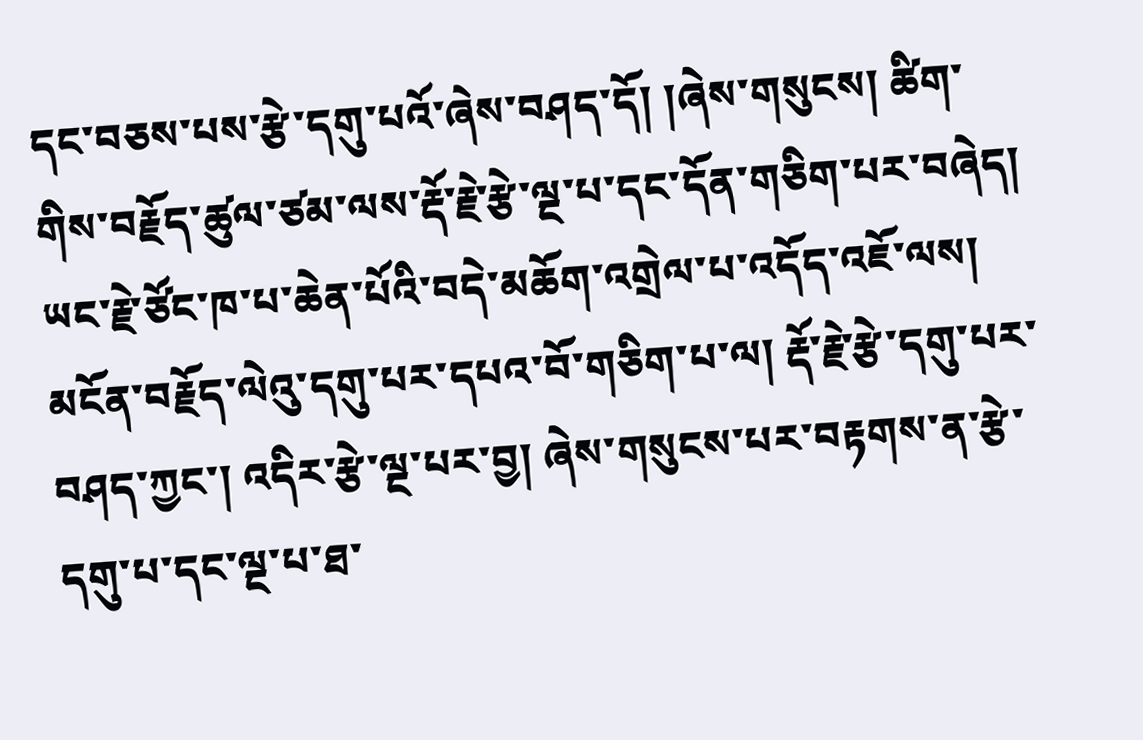དང་བཅས་པས་རྩེ་དགུ་པའོ་ཞེས་བཤད་དོ། །ཞེས་གསུངས། ཚིག་གིས་བརྗོད་ཚུལ་ཙམ་ལས་རྡོ་རྗེ་རྩེ་ལྔ་པ་དང་དོན་གཅིག་པར་བཞེད། ཡང་རྗེ་ཙོང་ཁ་པ་ཆེན་པོའི་བདེ་མཆོག་འགྲེལ་པ་འདོད་འཇོ་ལས། མངོན་བརྗོད་ལེའུ་དགུ་པར་དཔའ་བོ་གཅིག་པ་ལ། རྡོ་རྗེ་རྩེ་དགུ་པར་བཤད་ཀྱང་། འདིར་རྩེ་ལྔ་པར་བྱ། ཞེས་གསུངས་པར་བརྟགས་ན་རྩེ་དགུ་པ་དང་ལྔ་པ་ཐ་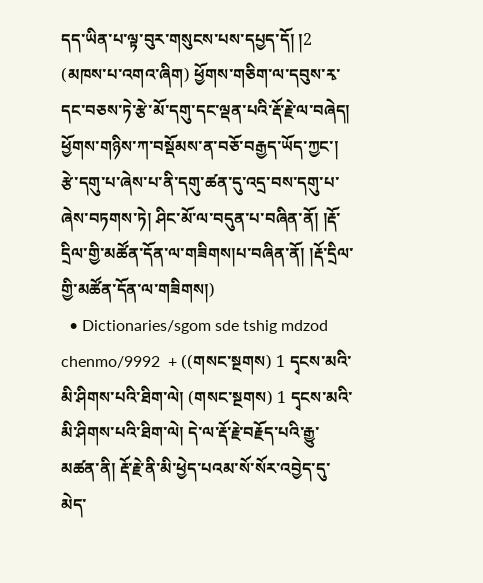དད་ཡིན་པ་ལྟ་བུར་གསུངས་པས་དཔྱད་དོ། །2 (མཁས་པ་འགའ་ཞིག) ཕྱོགས་གཅིག་ལ་དབུས་རྭ་དང་བཅས་ཏེ་རྩེ་མོ་དགུ་དང་ལྡན་པའི་རྡོ་རྗེ་ལ་བཞེད། ཕྱོགས་གཉིས་ཀ་བསྡོམས་ན་བཅོ་བརྒྱད་ཡོད་ཀྱང་། རྩེ་དགུ་པ་ཞེས་པ་ནི་དགུ་ཚན་དུ་འདྲ་བས་དགུ་པ་ཞེས་བཏགས་ཏེ། ཤིང་མོ་ལ་བདུན་པ་བཞིན་ནོ། །རྡོ་དྲིལ་གྱི་མཚོན་དོན་ལ་གཟིགས།པ་བཞིན་ནོ། །རྡོ་དྲིལ་གྱི་མཚོན་དོན་ལ་གཟིགས།)
  • Dictionaries/sgom sde tshig mdzod chenmo/9992  + ((གསང་སྔགས) 1 དྭངས་མའི་མི་ཤིགས་པའི་ཐིག་ལེ། (གསང་སྔགས) 1 དྭངས་མའི་མི་ཤིགས་པའི་ཐིག་ལེ། དེ་ལ་རྡོ་རྗེ་བརྗོད་པའི་རྒྱུ་མཚན་ནི། རྡོ་རྗེ་ནི་མི་ཕྱེད་པའམ་སོ་སོར་འབྱེད་དུ་མེད་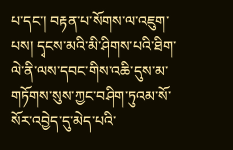པ་དང་། བརྟན་པ་སོགས་ལ་འཇུག་པས། དྭངས་མའི་མི་ཤིགས་པའི་ཐིག་ལེ་ནི་ལས་དབང་གིས་འཆི་དུས་མ་གཏོགས་སུས་ཀྱང་བཤིག་ཏུའམ་སོ་སོར་འབྱེད་དུ་མེད་པའི་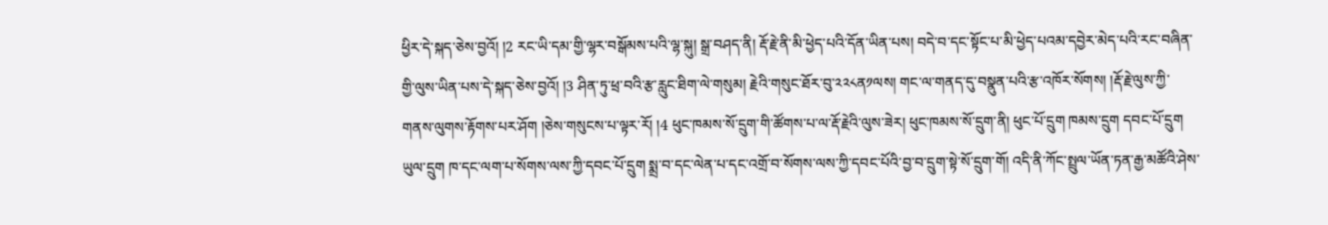ཕྱིར་དེ་སྐད་ཅེས་བྱའོ། །2 རང་ཡི་དམ་གྱི་ལྷར་བསྒོམས་པའི་ལྷ་སྐུ། སྒྲ་བཤད་ནི། རྡོ་རྗེ་ནི་མི་ཕྱེད་པའི་དོན་ཡིན་པས། བདེ་བ་དང་སྟོང་པ་མི་ཕྱེད་པའམ་དབྱེར་མེད་པའི་རང་བཞིན་གྱི་ལུས་ཡིན་པས་དེ་སྐད་ཅེས་བྱའོ། །3 ཤིན་ཏུ་ཕྲ་བའི་རྩ་རླུང་ཐིག་ལེ་གསུམ། རྗེའི་གསུང་ཐོར་བུ་༢༢༨ན༡ལས། གང་ལ་གནད་དུ་བསྣུན་པའི་རྩ་འཁོར་སོགས། །རྡོ་རྗེ་ལུས་ཀྱི་གནས་ལུགས་རྟོགས་པར་ཤོག །ཅེས་གསུངས་པ་ལྟར་རོ། །4 ཕུང་ཁམས་སོ་དྲུག་གི་ཚོགས་པ་ལ་རྡོ་རྗེའི་ལུས་ཟེར། ཕུང་ཁམས་སོ་དྲུག་ནི། ཕུང་པོ་དྲུག ཁམས་དྲུག དབང་པོ་དྲུག ཡུལ་དྲུག ཁ་དང་ལག་པ་སོགས་ལས་ཀྱི་དབང་པོ་དྲུག སྨྲ་བ་དང་ལེན་པ་དང་འགྲོ་བ་སོགས་ལས་ཀྱི་དབང་པོའི་བྱ་བ་དྲུག་སྟེ་སོ་དྲུག་གོ། འདི་ནི་ཀོང་སྤྲུལ་ཡོན་ཏན་རྒྱ་མཚོའི་ཤེས་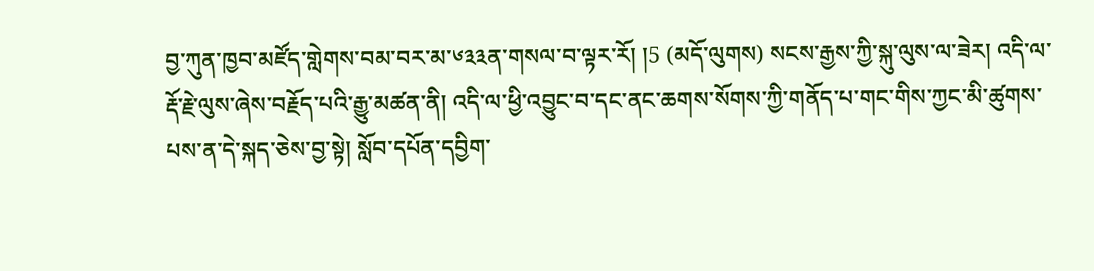བྱ་ཀུན་ཁྱབ་མཛོད་གླེགས་བམ་བར་མ་༦༣༣ན་གསལ་བ་ལྟར་རོ། །5 (མདོ་ལུགས) སངས་རྒྱས་ཀྱི་སྐུ་ལུས་ལ་ཟེར། འདི་ལ་རྡོ་རྗེ་ལུས་ཞེས་བརྗོད་པའི་རྒྱུ་མཚན་ནི། འདི་ལ་ཕྱི་འབྱུང་བ་དང་ནང་ཆགས་སོགས་ཀྱི་གནོད་པ་གང་གིས་ཀྱང་མི་ཚུགས་པས་ན་དེ་སྐད་ཅེས་བྱ་སྟེ། སློབ་དཔོན་དབྱིག་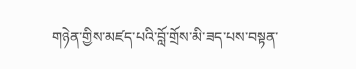གཉེན་གྱིས་མཛད་པའི་བློ་གྲོས་མི་ཟད་པས་བསྟན་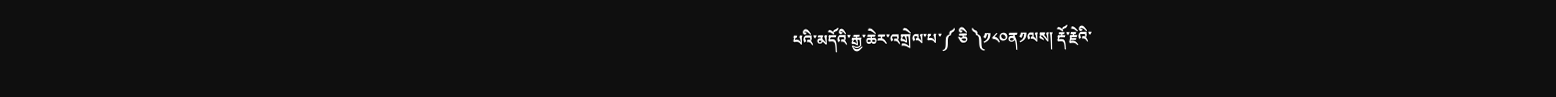པའི་མདོའི་རྒྱ་ཆེར་འགྲེལ་པ་༼ ཅི ༽༡༨༠ན༡ལས། རྡོ་རྗེའི་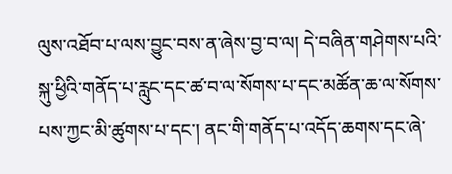ལུས་འཐོབ་པ་ལས་བྱུང་བས་ན་ཞེས་བྱ་བ་ལ། དེ་བཞིན་གཤེགས་པའི་སྐུ་ཕྱིའི་གནོད་པ་རླུང་དང་ཚ་བ་ལ་སོགས་པ་དང་མཚོན་ཆ་ལ་སོགས་པས་ཀྱང་མི་ཚུགས་པ་དང་། ནང་གི་གནོད་པ་འདོད་ཆགས་དང་ཞེ་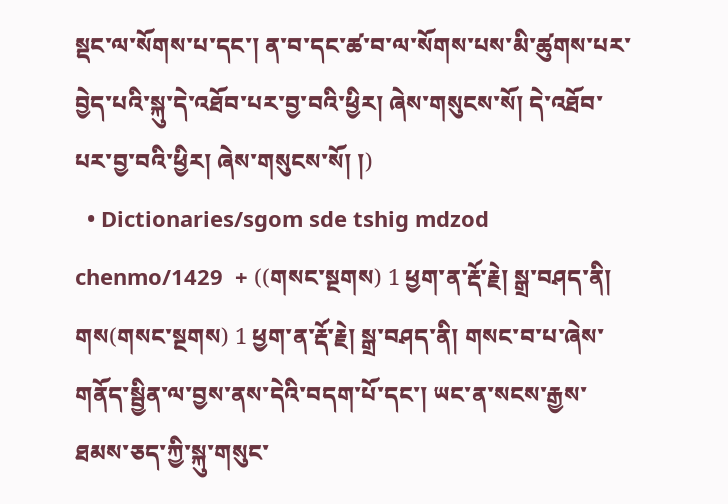སྡང་ལ་སོགས་པ་དང་། ན་བ་དང་ཚ་བ་ལ་སོགས་པས་མི་ཚུགས་པར་བྱེད་པའི་སྐུ་དེ་འཐོབ་པར་བྱ་བའི་ཕྱིར། ཞེས་གསུངས་སོ། དེ་འཐོབ་པར་བྱ་བའི་ཕྱིར། ཞེས་གསུངས་སོ། །)
  • Dictionaries/sgom sde tshig mdzod chenmo/1429  + ((གསང་སྔགས) 1 ཕྱག་ན་རྡོ་རྗེ། སྒྲ་བཤད་ནི། གས(གསང་སྔགས) 1 ཕྱག་ན་རྡོ་རྗེ། སྒྲ་བཤད་ནི། གསང་བ་པ་ཞེས་གནོད་སྦྱིན་ལ་བྱས་ནས་དེའི་བདག་པོ་དང་། ཡང་ན་སངས་རྒྱས་ཐམས་ཅད་ཀྱི་སྐུ་གསུང་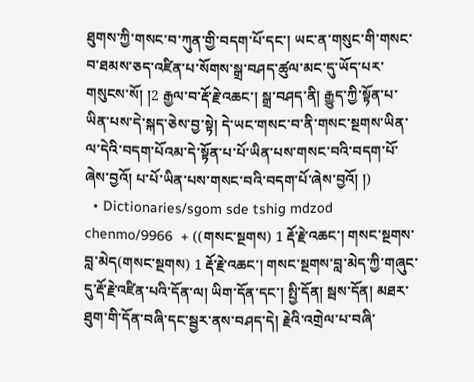ཐུགས་ཀྱི་གསང་བ་ཀུན་གྱི་བདག་པོ་དང་། ཡང་ན་གསུང་གི་གསང་བ་ཐམས་ཅད་འཛིན་པ་སོགས་སྒྲ་བཤད་ཚུལ་མང་དུ་ཡོད་པར་གསུངས་སོ། །2 རྒྱལ་བ་རྡོ་རྗེ་འཆང་། སྒྲ་བཤད་ནི། རྒྱུད་ཀྱི་སྟོན་པ་ཡིན་པས་དེ་སྐད་ཅེས་བྱ་སྟེ། དེ་ཡང་གསང་བ་ནི་གསང་སྔགས་ཡིན་ལ་དེའི་བདག་པོའམ་དེ་སྟོན་པ་པོ་ཡིན་པས་གསང་བའི་བདག་པོ་ཞེས་བྱའོ། པ་པོ་ཡིན་པས་གསང་བའི་བདག་པོ་ཞེས་བྱའོ། །)
  • Dictionaries/sgom sde tshig mdzod chenmo/9966  + ((གསང་སྔགས) 1 རྡོ་རྗེ་འཆང་། གསང་སྔགས་བླ་མེད(གསང་སྔགས) 1 རྡོ་རྗེ་འཆང་། གསང་སྔགས་བླ་མེད་ཀྱི་གཞུང་དུ་རྡོ་རྗེ་འཛིན་པའི་དོན་ལ། ཡིག་དོན་དང་། སྤྱི་དོན། སྦས་དོན། མཐར་ཐུག་གི་དོན་བཞི་དང་སྦྱར་ནས་བཤད་དེ། རྗེའི་འགྲེལ་པ་བཞི་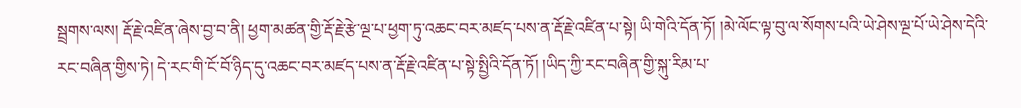སྦྲགས་ལས། རྡོ་རྗེ་འཛིན་ཞེས་བྱ་བ་ནི། ཕྱག་མཚན་གྱི་རྡོ་རྗེ་རྩེ་ལྔ་པ་ཕྱག་ཏུ་འཆང་བར་མཛད་པས་ན་རྡོ་རྗེ་འཛིན་པ་སྟེ། ཡི་གེའི་དོན་ཏོ། །མེ་ལོང་ལྟ་བུ་ལ་སོགས་པའི་ཡེ་ཤེས་ལྔ་པོ་ཡེ་ཤེས་དེའི་རང་བཞིན་གྱིས་ཏེ། དེ་རང་གི་ངོ་བོ་ཉིད་དུ་འཆང་བར་མཛད་པས་ན་རྡོ་རྗེ་འཛིན་པ་སྟེ་སྤྱིའི་དོན་ཏོ། །ཡིད་ཀྱི་རང་བཞིན་གྱི་སྐུ་རིམ་པ་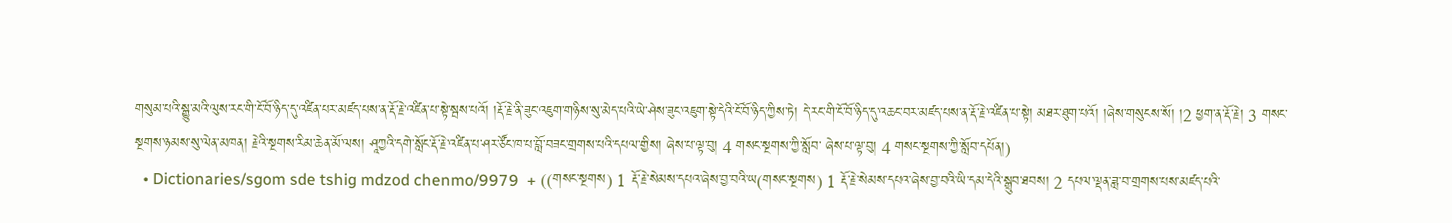གསུམ་པའི་སྒྱུ་མའི་ལུས་རང་གི་ངོ་བོ་ཉིད་དུ་འཛིན་པར་མཛད་པས་ན་རྡོ་རྗེ་འཛིན་པ་སྟེ་སྦས་པའོ། །རྡོ་རྗེ་ནི་ཟུང་འཇུག་གཉིས་སུ་མེད་པའི་ཡེ་ཤེས་ཟུང་འཇུག་སྟེ་དེའི་ངོ་བོ་ཉིད་ཀྱིས་ཏེ། དེ་རང་གི་ངོ་བོ་ཉིད་དུ་འཆང་བར་མཛད་པས་ན་རྡོ་རྗེ་འཛིན་པ་སྟེ། མཐར་ཐུག་པའོ། །ཞེས་གསུངས་སོ། །2 ཕྱག་ན་རྡོ་རྗེ། 3 གསང་སྔགས་ཉམས་སུ་ལེན་མཁན། རྗེའི་སྔགས་རིམ་ཆེན་མོ་ལས། ཤཱཀྱའི་དགེ་སློང་རྡོ་རྗེ་འཛིན་པ་ཤར་ཙོང་ཁ་པ་བློ་བཟང་གྲགས་པའི་དཔལ་གྱིས། ཞེས་པ་ལྟ་བུ། 4 གསང་སྔགས་ཀྱི་སློབ་ ཞེས་པ་ལྟ་བུ། 4 གསང་སྔགས་ཀྱི་སློབ་དཔོན།)
  • Dictionaries/sgom sde tshig mdzod chenmo/9979  + ((གསང་སྔགས) 1 རྡོ་རྗེ་སེམས་དཔའ་ཞེས་བྱ་བའི་ཡ(གསང་སྔགས) 1 རྡོ་རྗེ་སེམས་དཔའ་ཞེས་བྱ་བའི་ཡི་དམ་དེའི་སྒྲུབ་ཐབས། 2 དཔལ་ལྡན་ཟླ་བ་གྲགས་པས་མཛད་པའི་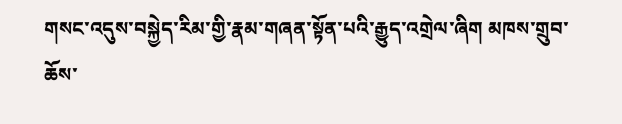གསང་འདུས་བསྐྱེད་རིམ་གྱི་རྣམ་གཞན་སྟོན་པའི་རྒྱུད་འགྲེལ་ཞིག མཁས་གྲུབ་ཆོས་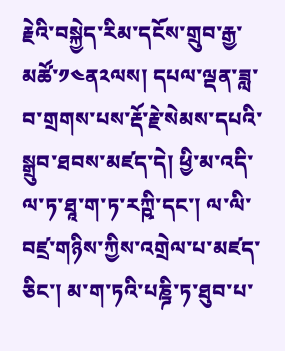རྗེའི་བསྐྱེད་རིམ་དངོས་གྲུབ་རྒྱ་མཚོ་༡༤ན༢ལས། དཔལ་ལྡན་ཟླ་བ་གྲགས་པས་རྡོ་རྗེ་སེམས་དཔའི་སྒྲུབ་ཐབས་མཛད་དེ། ཕྱི་མ་འདི་ལ་ཏ་ཐཱ་ག་ཏ་རཀྵི་དང་། ལ་ལི་བཛྲ་གཉིས་ཀྱིས་འགྲེལ་པ་མཛད་ཅིང་། མ་ག་ཏའི་པཎྜི་ཏ་ཐུབ་པ་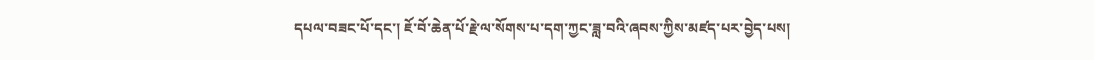དཔལ་བཟང་པོ་དང་། ཇོ་བོ་ཆེན་པོ་རྗེ་ལ་སོགས་པ་དག་ཀྱང་ཟླ་བའི་ཞབས་ཀྱིས་མཛད་པར་བྱེད་པས།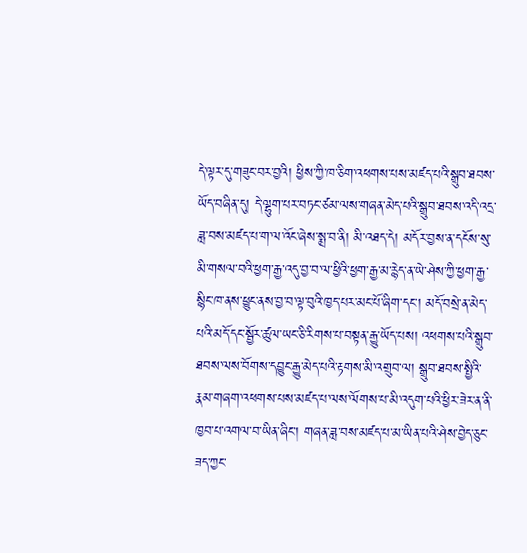དེ་ལྟར་དུ་གཟུང་བར་བྱའི། ཕྱིས་ཀྱི་ཁ་ཅིག་འཕགས་པས་མཛད་པའི་སྒྲུབ་ཐབས་ཡོད་བཞིན་དུ། དེ་ལྷུག་པར་བཏང་ཙམ་ལས་གཞན་མེད་པའི་སྒྲུབ་ཐབས་འདི་འདྲ་ཟླ་བས་མཛད་པ་ག་ལ་འོང་ཞེས་སྨྲ་བ་ནི། མི་འཐད་དེ། མདོར་བྱས་ན་དངོས་སུ་མི་གསལ་བའི་ཕྱག་རྒྱ་འདུ་བྱ་བ་ལ་ཕྱིའི་ཕྱག་རྒྱ་མ་རྙེད་ན་ཡེ་ཤེས་ཀྱི་ཕྱག་རྒྱ་སྙིང་ཁ་ནས་ཕྱུང་ནས་བྱ་བ་ལྟ་བུའི་ཁྱད་པར་མང་པོ་ཞིག་དང་། མདོ་བསྲེ་ན་མེད་པའི་མདོ་དང་སྦྱོར་ཚུལ་ཡང་ཅི་རིགས་པ་བསྟན་རྒྱུ་ཡོད་པས། འཕགས་པའི་སྒྲུབ་ཐབས་ལས་བོགས་དབྱུང་རྒྱུ་མེད་པའི་རྟགས་མི་འགྲུབ་ལ། སྒྲུབ་ཐབས་སྤྱིའི་རྣམ་གཞག་འཕགས་པས་མཛད་པ་ལས་ལོགས་པ་མི་འདུག་པའི་ཕྱིར་ཟེར་ན་ནི་ཁྱབ་པ་འགལ་བ་ཡིན་ཞིང་། གཞན་ཟླ་བས་མཛད་པ་མ་ཡིན་པའི་ཤེས་བྱེད་ཅུང་ཟད་ཀྱང་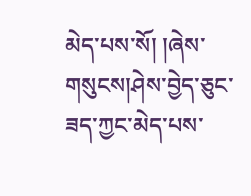མེད་པས་སོ། །ཞེས་གསུངས།ཤེས་བྱེད་ཅུང་ཟད་ཀྱང་མེད་པས་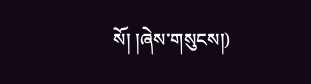སོ། །ཞེས་གསུངས།)